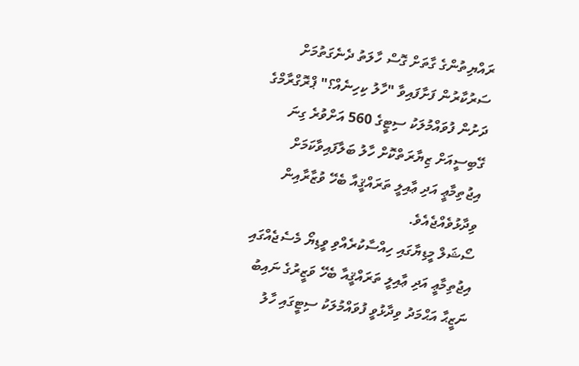ރައްޔިތުންގެ ގާތަށް ގޮސް ހާލަތު ދެނެގަތުމަށް ސަރުކާރުން ފަށާފައިވާ "ހާލު ކިހިނެއް؟" ޕްރޮގްރާމްގެ ދަށުން ފުވައްމުލަކު ސިޓީގެ 560 އަށްވުރެ ގިނަ ގޭބިސީއަށް ޒިޔާރަތްކޮށް ހާލު ބަލާފައިވާކަމަށް އިޖުތިމާޢީ އަދި ޢާއިލީ ތަރައްޤީއާ ބެހޭ ވުޒާރާއިން ވިދާޅުވެއްޖެއެވެ.
ސޯޝަލް މީޑިޔާގައި ހިއްސާކުރެއްވި ވީޑިޔޯ މެސެޖެއްގައި އިޖުތިމާޢީ އަދި ޢާއިލީ ތަރައްޤީއާ ބެހޭ ވަޒީރުގެ ނައިބު ނަޒީޙާ އަޙްމަދު ވިދާޅުވީ ފުވައްމުލަކު ސިޓީގައި ހާލު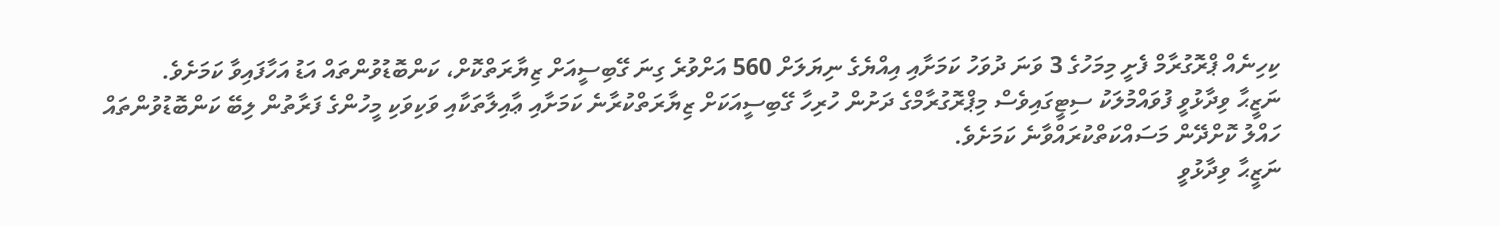ކިހިނެއް ޕްރޮގުރާމް ފެށީ މިމަހުގެ 3 ވަނަ ދުވަހު ކަމަށާއި އިއްޔެގެ ނިޔަލަށް 560 އަށްވުރެ ގިނަ ގޭބިސީއަށް ޒިޔާރަތްކޮށް، ކަންބޮޑުވުންތައް އަޑު އަހާފައިވާ ކަމަށެވެ.
ނަޒީޙާ ވިދާޅުވީ ފުވައްމުލަކު ސިޓީގައިވެސް މިޕްރޮގުރާމްގެ ދަށުން ހުރިހާ ގޭބިސީއަކަށް ޒިޔާރަތްކުރާނެ ކަމަށާއި ޢާއިލާތަކާއި ވަކިވަކި މީހުންގެ ފަރާތުން ލިބޭ ކަންބޮޑުވުންތައް ހައްލު ކޮށްދޭން މަސައްކަތްކުރައްވާނެ ކަމަށެވެ.
ނަޒީޙާ ވިދާޅުވީ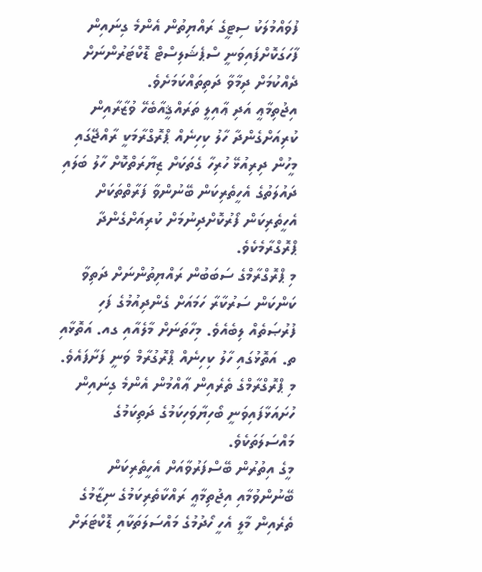ފުވައްމުލަކު ސިޓީގެ ރައްޔިތުން އެންމެ ގިނައިން ފާހަގަކޮށްފައިވަނީ ސްޕެޝަލިސްޓް ޑޮކްޓަރުންނަށް ދެއްކުމަށް ދިމާވާ ދަތިތައްކަމަށެވެ.
އިޖުތިމާޢީ އަދި ޢާއިލީ ތަރައްޤީއާބެހޭ ވުޒާރާއިން ކުރިއަށްގެންދާ ހާލު ކިހިނެއް ޕްރޮގްރާމަކީ ރާއްޖޭގައި މީހުން ދިރިއުޅޭ ހުރިހާ ގެތަކަށް ޒިޔާރަތްކޮށް ހާލު ބަލައި ދައުލަތުގެ އެހީތެރިކަން ބޭނުންވާ ފަރާތްތަކަށް އެހީތެރިކަން ފޯރުކޮށްދިނުމަށް ކުރިއަށްގެންދާ ޕްރޮގްރާމެކެވެ.
މި ޕްރޮގްރާމްގެ ސަބަބުން ރައްޔިތުންނަށް ދަތިވާ ކަންކަން ސަރުކާރާ ހަމައަށް ގެންދިއުމުގެ ފަހި ފުރުޞަތެއް ލިބެއެވެ. މިހާތަނަށް މާލެއާއި ގއ. އަތޮޅާއި ތ. އަތޮޅުގައި ހާލު ކިހިނެއް ޕްރޮގުރާމް ވަނީ ފަށާފައެވެ. މި ޕްރޮގްރާމްގެ ތެރެއިން ޢާއްމުން އެންމެ ގިނައިން ހުށައަޅާފައިވަނީ ބޯހިޔާވަހިކަމުގެ ދަތިކަމުގެ މައްސަލަތަކެވެ.
މީގެ އިތުރުން ބޭސްފަރުވާއަށް އެހީތެރިކަން ބޭނުންވުމާއި އިޖުތިމާޢީ ރައްކާތެރިކަމުގެ ނިޒާމުގެ ތެރެއިން މާލީ އެހީ ހޯދުމުގެ މައްސަލަތަކާއި ޑޮކްޓަރަށް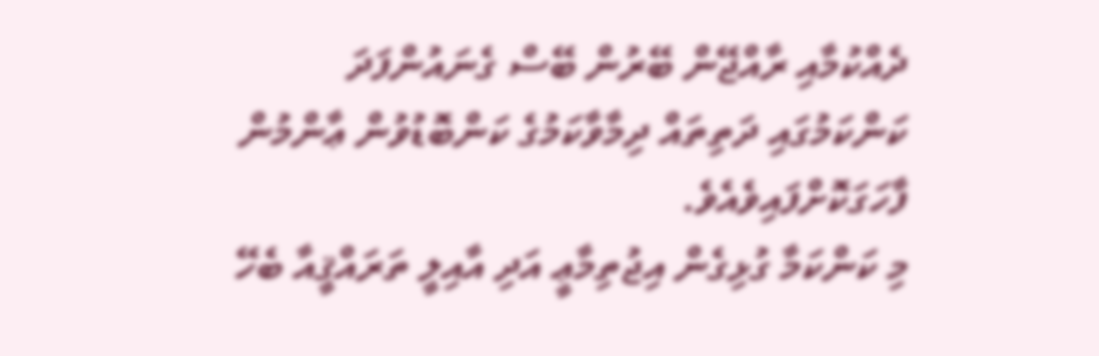ދެއްކުމާއި ރާއްޖޭން ބޭރުން ބޭސް ގެނައުންފަދަ ކަންކަމުގައި ދަތިތައް ދިމާވާކަމުގެ ކަންބޮޑުވުން ޢާންމުން ފާހަގަކޮށްފައިވެއެވެ.
މި ކަންކަމާ ގުޅިގެން އިޖުތިމާޢީ އަދި އާއިލީ ތަރައްޤީއާ ބެހޭ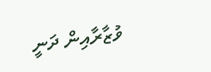ވުޒާރާއިން ދަނީ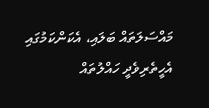މައްސަލަތައް ބަލައި، އެކަންކަމުގައި އެހީތެރިވެދީ ހައްލުތައް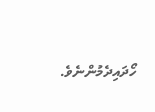ހޯދައިދެމުންނެވެ.